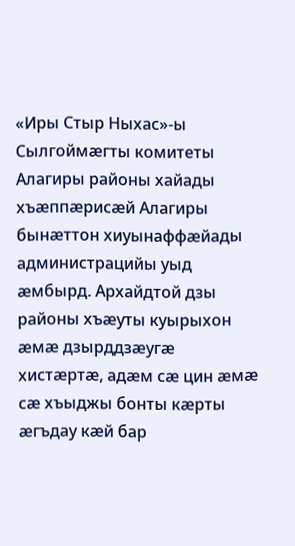«Иры Стыр Ныхас»-ы Сылгоймæгты комитеты Алагиры районы хайады хъæппæрисæй Алагиры бынæттон хиуынаффæйады администрацийы уыд æмбырд. Архайдтой дзы районы хъæуты куырыхон æмæ дзырддзæугæ хистæртæ, адæм сæ цин æмæ сæ хъыджы бонты кæрты æгъдау кæй бар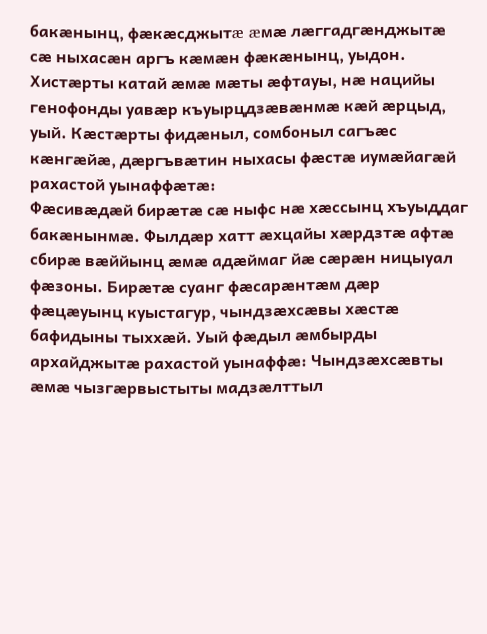бакæнынц, фæкæсджытæ æмæ лæггадгæнджытæ сæ ныхасæн аргъ кæмæн фæкæнынц, уыдон.
Хистæрты катай æмæ мæты æфтауы, нæ нацийы генофонды уавæр къуырцдзæвæнмæ кæй æрцыд, уый. Кæстæрты фидæныл, сомбоныл сагъæс кæнгæйæ, дæргъвæтин ныхасы фæстæ иумæйагæй рахастой уынаффæтæ:
Фæсивæдæй бирæтæ сæ ныфс нæ хæссынц хъуыддаг бакæнынмæ. Фылдæр хатт æхцайы хæрдзтæ афтæ сбирæ вæййынц æмæ адæймаг йæ сæрæн ницыуал фæзоны. Бирæтæ суанг фæсарæнтæм дæр фæцæуынц куыстагур, чындзæхсæвы хæстæ бафидыны тыххæй. Уый фæдыл æмбырды архайджытæ рахастой уынаффæ: Чындзæхсæвты æмæ чызгæрвыстыты мадзæлттыл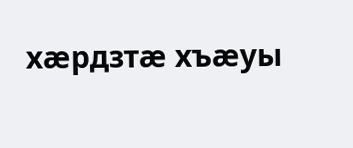хæрдзтæ хъæуы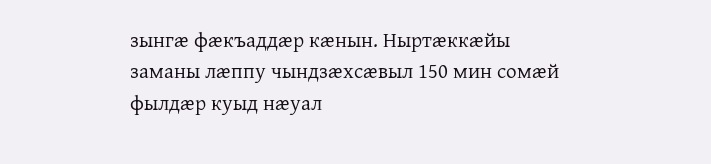зынгæ фæкъаддæр кæнын. Ныртæккæйы заманы лæппу чындзæхсæвыл 150 мин сомæй фылдæр куыд нæуал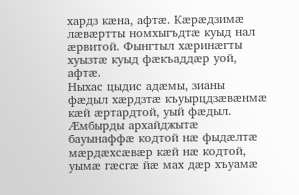хардз кæна, афтæ. Кæрæдзимæ лæвæртты номхыгъдтæ куыд нал æрвитой. Фынгтыл хæринæгты хуызтæ куыд фæкъаддæр уой, афтæ.
Ныхас цыдис адæмы, зианы фæдыл хæрдзтæ къуырцдзæвæнмæ кæй æртардтой, уый фæдыл. Æмбырды архайджытæ бауынаффæ кодтой нæ фыдæлтæ мæрдæхсæвæр кæй нæ кодтой, уымæ гæсгæ йæ мах дæр хъуамæ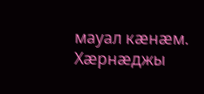мауал кæнæм.
Хæрнæджы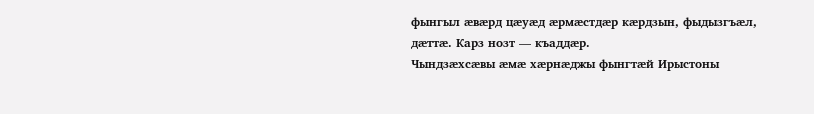фынгыл æвæрд цæуæд æрмæстдæр кæрдзын, фыдызгъæл, дæттæ. Карз нозт — къаддæр.
Чындзæхсæвы æмæ хæрнæджы фынгтæй Ирыстоны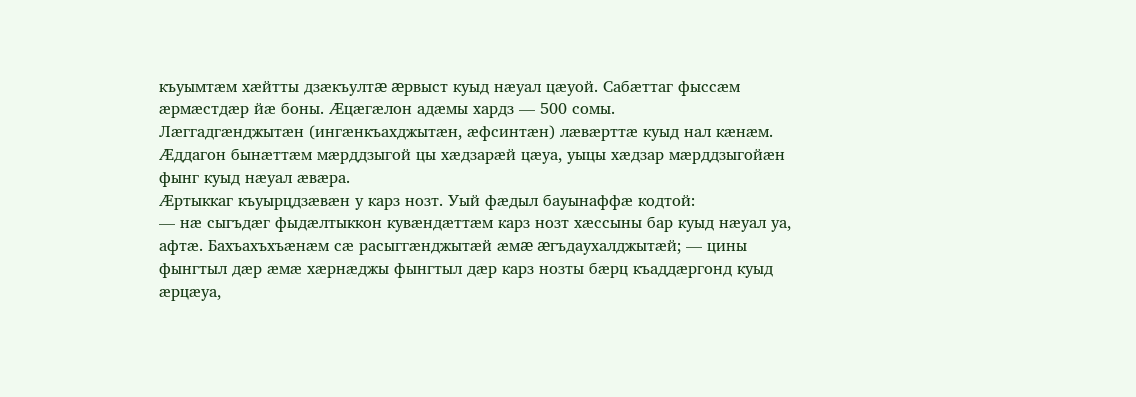къуымтæм хæйтты дзæкъултæ æрвыст куыд нæуал цæуой. Сабæттаг фыссæм æрмæстдæр йæ боны. Æцæгæлон адæмы хардз — 500 сомы.
Лæггадгæнджытæн (ингæнкъахджытæн, æфсинтæн) лæвæрттæ куыд нал кæнæм.
Æддагон бынæттæм мæрддзыгой цы хæдзарæй цæуа, уыцы хæдзар мæрддзыгойæн фынг куыд нæуал æвæра.
Æртыккаг къуырцдзæвæн у карз нозт. Уый фæдыл бауынаффæ кодтой:
— нæ сыгъдæг фыдæлтыккон кувæндæттæм карз нозт хæссыны бар куыд нæуал уа, афтæ. Бахъахъхъæнæм сæ расыггæнджытæй æмæ æгъдаухалджытæй; — цины фынгтыл дæр æмæ хæрнæджы фынгтыл дæр карз нозты бæрц къаддæргонд куыд æрцæуа,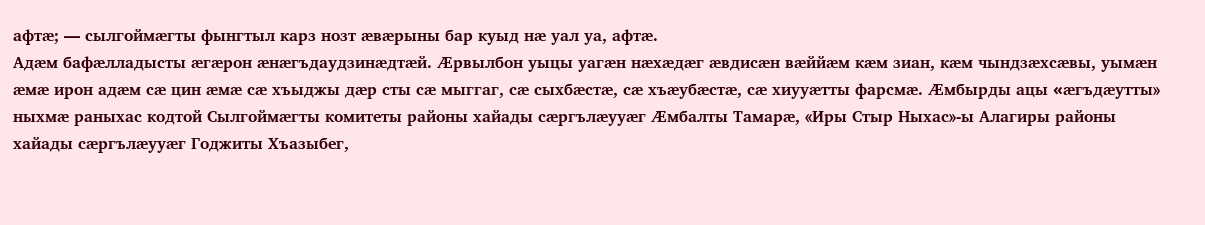афтæ; — сылгоймæгты фынгтыл карз нозт æвæрыны бар куыд нæ уал уа, афтæ.
Адæм бафæлладысты æгæрон æнæгъдаудзинæдтæй. Æрвылбон уыцы уагæн нæхæдæг æвдисæн вæййæм кæм зиан, кæм чындзæхсæвы, уымæн æмæ ирон адæм сæ цин æмæ сæ хъыджы дæр сты сæ мыггаг, сæ сыхбæстæ, сæ хъæубæстæ, сæ хиууæтты фарсмæ. Æмбырды ацы «æгъдæутты» ныхмæ раныхас кодтой Сылгоймæгты комитеты районы хайады сæргълæууæг Æмбалты Тамарæ, «Иры Стыр Ныхас»-ы Алагиры районы хайады сæргълæууæг Годжиты Хъазыбег,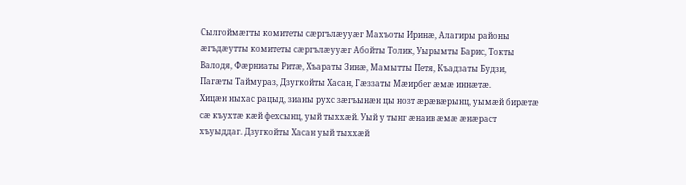Сылгоймæгты комитеты сæргълæууæг Махъоты Иринæ, Алагиры районы æгъдæутты комитеты сæргълæууæг Абойты Толик, Уырымты Барис, Токты Валодя, Фæрниаты Ритæ, Хъараты Зинæ, Мамытты Петя, Къадзаты Будзи, Пагæты Таймураз, Дзугкойты Хасан, Гæззаты Мæирбег æмæ иннæтæ.
Хицæн ныхас рацыд, зианы рухс зæгъынæн цы нозт æрæвæрынц, уымæй бирæтæ сæ къухтæ кæй фехсынц, уый тыххæй. Уый у тынг æнаив æмæ æнæраст хъуыддаг. Дзугкойты Хасан уый тыххæй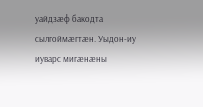уайдзæф бакодта сылгоймæгтæн. Уыдон-иу иуварс мигæнæны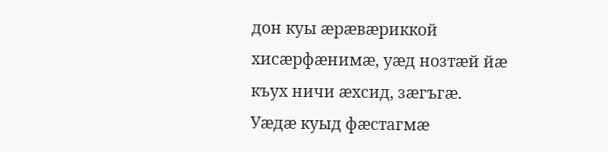дон куы æрæвæриккой хисæрфæнимæ, уæд нозтæй йæ къух ничи æхсид, зæгъгæ. Уæдæ куыд фæстагмæ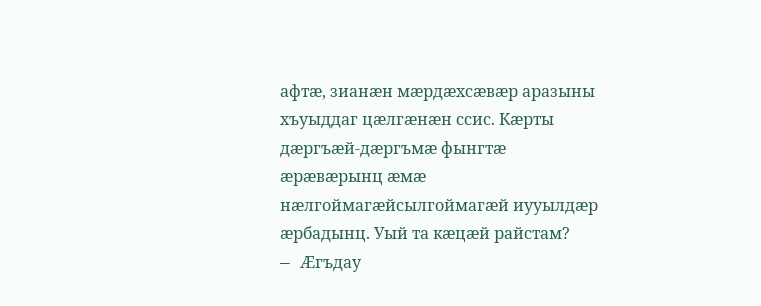афтæ, зианæн мæрдæхсæвæр аразыны хъуыддаг цæлгæнæн ссис. Кæрты дæргъæй-дæргъмæ фынгтæ æрæвæрынц æмæ нæлгоймагæйсылгоймагæй иууылдæр æрбадынц. Уый та кæцæй райстам?
— Æгъдау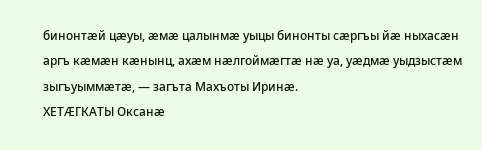бинонтæй цæуы, æмæ цалынмæ уыцы бинонты сæргъы йæ ныхасæн аргъ кæмæн кæнынц, ахæм нæлгоймæгтæ нæ уа, уæдмæ уыдзыстæм зыгъуыммæтæ, — загъта Махъоты Иринæ.
ХЕТÆГКАТЫ Оксанæ